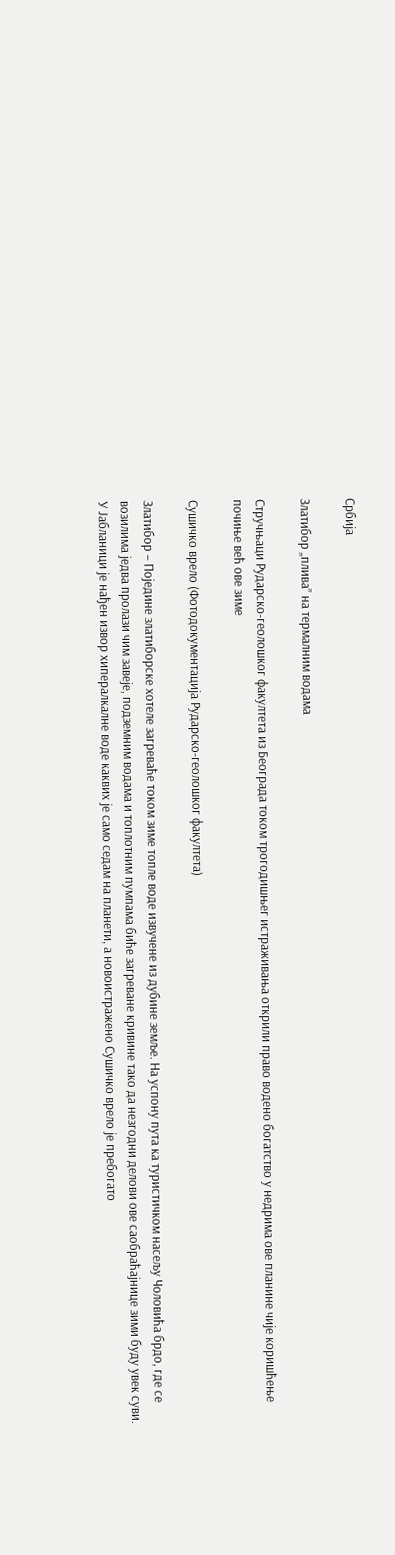Србија

Златибор „плива” на термалним водама

Стручњаци Рударско-геолошког факултета из Београда током трогодишњег истраживања открили право водено богатство у недрима ове планине чије коришћење почиње већ ове зиме

Сушичко врело (Фотодокументација Рударско-геолошког факултета)

Златибор – Поједине златиборске хотеле загреваће током зиме топле воде извучене из дубине земље. На успону пута ка туристичком насељу Чоловића брдо, где се возилима једва пролази чим завеје, подземним водама и топлотним пумпама биће загреване кривине тако да незгодни делови ове саобраћајнице зими буду увек суви. У Јабланици је нађен извор хипералкалне воде каквих је само седам на планети, а новоистражено Сушичко врело је пребогато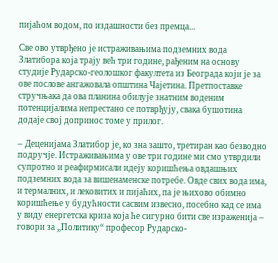пијаћом водом, по издашности без премца...

Све ово утврђено је истраживањима подземних вода Златибора која трају већ три године, рађеним на основу студије Рударско-геолошког факултета из Београда који је за ове послове ангажовала општина Чајетина. Претпоставке стручњака да ова планина обилује знатним воденим потенцијалима непрестано се потврђују, свака бушотина додаје свој допринос томе у прилог.

– Деценијама Златибор је, ко зна зашто, третиран као безводно подручје. Истраживањима у ове три године ми смо утврдили супротно и реафирмисали идеју коришћења овдашњих подземних вода за вишенаменске потребе. Овде свих вода има, и термалних, и лековитих и пијаћих, па је њихово обимно коришћење у будућности сасвим извесно, посебно кад се има у виду енергетска криза која ће сигурно бити све израженија – говори за „Политику“ професор Рударско-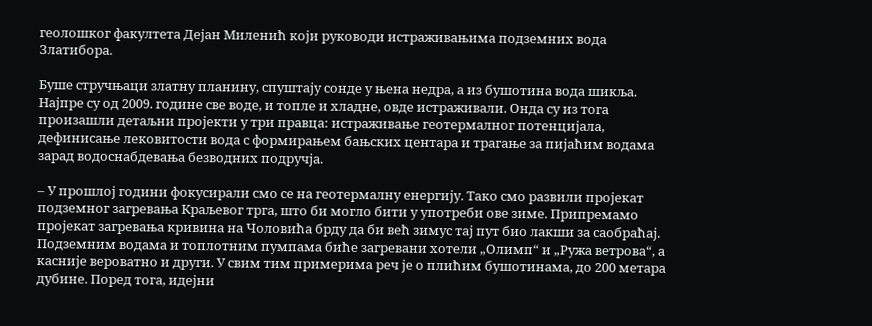геолошког факултета Дејан Миленић који руководи истраживањима подземних вода Златибора.

Буше стручњаци златну планину, спуштају сонде у њена недра, а из бушотина вода шикља. Најпре су од 2009. године све воде, и топле и хладне, овде истраживали. Онда су из тога произашли детаљни пројекти у три правца: истраживање геотермалног потенцијала, дефинисање лековитости вода с формирањем бањских центара и трагање за пијаћим водама зарад водоснабдевања безводних подручја.

– У прошлој години фокусирали смо се на геотермалну енергију. Тако смо развили пројекат подземног загревања Краљевог трга, што би могло бити у употреби ове зиме. Припремамо пројекат загревања кривина на Чоловића брду да би већ зимус тај пут био лакши за саобраћај. Подземним водама и топлотним пумпама биће загревани хотели „Олимп“ и „Ружа ветрова“, а касније вероватно и други. У свим тим примерима реч је о плићим бушотинама, до 200 метара дубине. Поред тога, идејни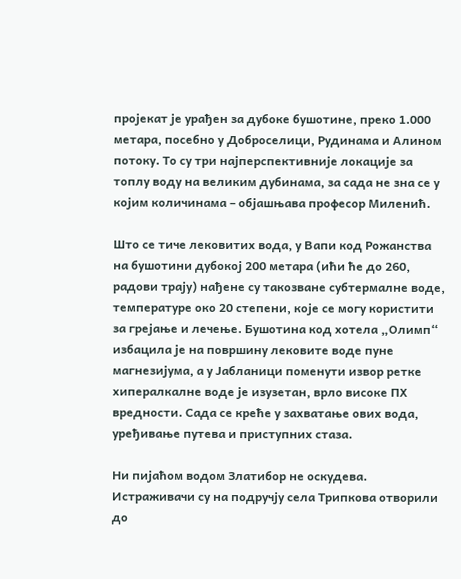пројекат је урађен за дубоке бушотине, преко 1.000 метара, посебно у Доброселици, Рудинама и Алином потоку. То су три најперспективније локације за топлу воду на великим дубинама, за сада не зна се у којим количинама – објашњава професор Миленић.

Што се тиче лековитих вода, у Вапи код Рожанства на бушотини дубокој 200 метара (ићи ће до 260, радови трају) нађене су такозване субтермалне воде, температуре око 20 степени, које се могу користити за грејање и лечење. Бушотина код хотела „Олимп“ избацила је на површину лековите воде пуне магнезијума, а у Јабланици поменути извор ретке хипералкалне воде је изузетан, врло високе ПХ вредности. Сада се креће у захватање ових вода, уређивање путева и приступних стаза.

Ни пијаћом водом Златибор не оскудева. Истраживачи су на подручју села Трипкова отворили до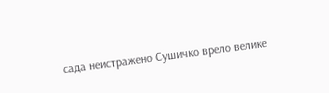сада неистражено Сушичко врело велике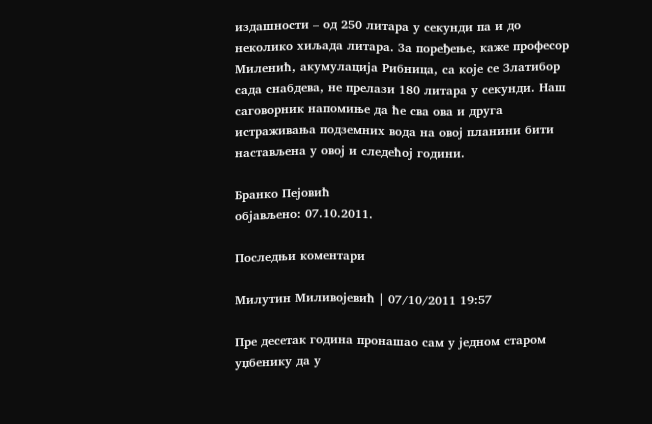издашности – од 250 литара у секунди па и до неколико хиљада литара. За поређење, каже професор Миленић, акумулација Рибница, са које се Златибор сада снабдева, не прелази 180 литара у секунди. Наш саговорник напомиње да ће сва ова и друга истраживања подземних вода на овој планини бити настављена у овој и следећој години.

Бранко Пејовић
објављено: 07.10.2011.

Последњи коментари

Милутин Миливојевић | 07/10/2011 19:57

Пре десетак година пронашао сам у једном старом уџбенику да у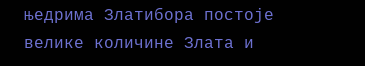њедрима Златибора постоје велике количине Злата и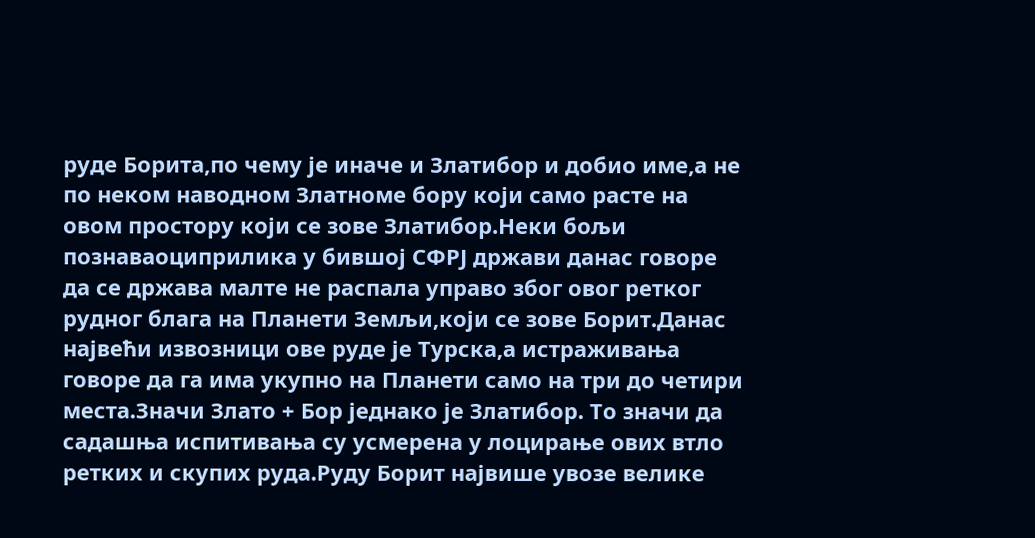руде Борита,по чему је иначе и Златибор и добио име,а не по неком наводном Златноме бору који само расте на овом простору који се зове Златибор.Неки бољи познаваоциприлика у бившој СФРЈ држави данас говоре да се држава малте не распала управо због овог ретког рудног блага на Планети Земљи,који се зове Борит.Данас највећи извозници ове руде је Турска,а истраживања говоре да га има укупно на Планети само на три до четири места.Значи Злато + Бор једнако је Златибор. То значи да садашња испитивања су усмерена у лоцирање ових втло ретких и скупих руда.Руду Борит највише увозе велике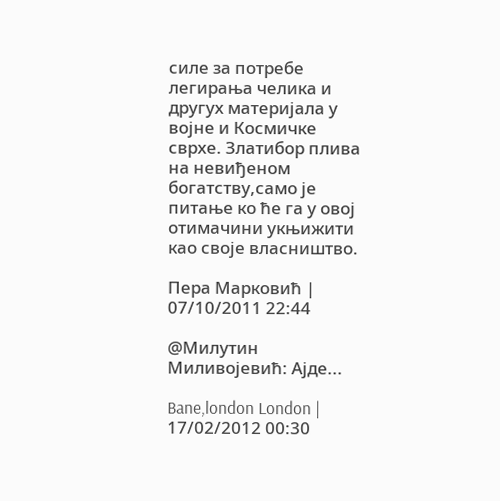силе за потребе легирања челика и другух материјала у војне и Космичке сврхе. Златибор плива на невиђеном богатству,само је питање ко ће га у овој отимачини укњижити као своје власништво.

Пера Марковић | 07/10/2011 22:44

@Милутин Миливојевић: Ајде...

Bane,london London | 17/02/2012 00:30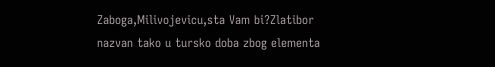Zaboga,Milivojevicu,sta Vam bi?Zlatibor nazvan tako u tursko doba zbog elementa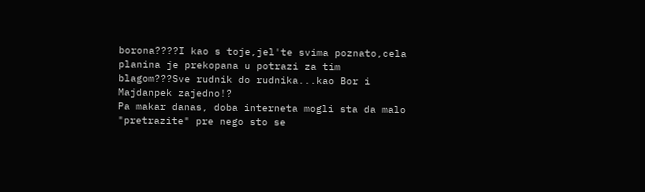borona????I kao s toje,jel'te svima poznato,cela planina je prekopana u potrazi za tim blagom???Sve rudnik do rudnika...kao Bor i Majdanpek zajedno!?
Pa makar danas, doba interneta mogli sta da malo "pretrazite" pre nego sto se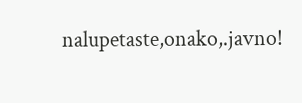nalupetaste,onako,.javno!